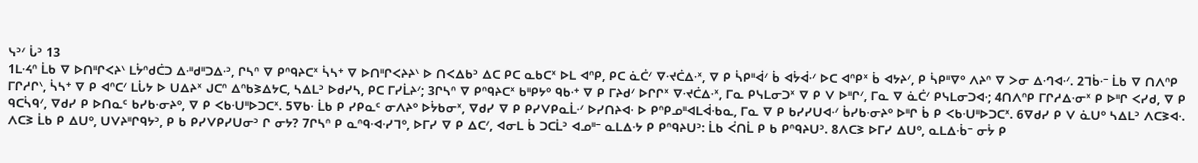ᓭᐣᐟ ᒑᐣ 13
1ᒪᐧᔦᐢ ᒫᑲ ᐁ ᐅᑎᐦᒋᐸᔨᐠ ᒪᔮᐢᑯᑖᑐ ᐃᐧᐦᑯᐦᑐᐃᐧᐣ, ᒋᓴᐢ ᐁ ᑭᐢᑫᔨᑕᕽ ᓵᓴᐩ ᐁ ᐅᑎᐦᒋᐸᔨᔨᐠ ᐅ ᑎᐸᐃᑲᐣ ᐃᑕ ᑭᑕ ᓇᑲᑕᕽ ᐅᒪ ᐊᐢᑭ, ᑭᑕ ᓈᑖᐟ ᐁᐧᔪᑖᐃᐧᕽ, ᐁ ᑭ ᓵᑭᐦᐋᐟ ᑳ ᐊᔮᐋᐧᐟ ᐅᑕ ᐊᐢᑭᕽ ᑳ ᐊᔭᔨᐟ, ᑭ ᓵᑭᐦᐁᐤ ᐱᔨᐢ ᐁ ᐳᓂ ᐃᐧᒉᐊᐧᐟ. 2ᒣᑳᐧᐨ ᒫᑲ ᐁ ᑎᐱᐢᑭ ᒥᒋᓱᒋᐠ, ᓵᓴᐩ ᐁ ᑭ ᐊᐢᑕᐟ ᒪᒑᔭ ᐅ ᑌᐃᔨᕽ ᒍᑕᐢ ᐃᐢᑲᕒᐃᔭᑕ, ᓴᐃᒪᐣ ᐅᑯᓯᓴ, ᑭᑕ ᒥᓯᒫᔨᐟ; 3ᒋᓴᐢ ᐁ ᑭᐢᑫᔨᑕᕽ ᑲᐦᑭᔭᐤ ᑫᑲᐧᐩ ᐁ ᑭ ᒥᔨᑯᐟ ᐅᒋᒋᕽ ᐁᐧᔪᑖᐃᐧᕽ, ᒥᓇ ᑭᓭᒪᓂᑐᕽ ᐁ ᑭ ᐯ ᐅᐦᒋᐟ, ᒥᓇ ᐁ ᓈᑖᐟ ᑭᓭᒪᓂᑐᐊᐧ; 4ᑎᐱᐢᑭ ᒥᒋᓱᐃᐧᓂᕽ ᑭ ᐅᐦᒋ ᐸᓯᑯ, ᐁ ᑭ ᑫᑕᓵᑫᐟ, ᐁᑯᓯ ᑭ ᐅᑎᓇᒼ ᑲᓯᑲᐧᓂᔨᐤ, ᐁ ᑭ ᐸᑲᐧᑌᐦᐅᑐᑕᕽ. 5ᐁᑲᐧ ᒫᑲ ᑭ ᓯᑭᓇᒼ ᓂᐱᔨᐤ ᐅᔮᑲᓂᕽ, ᐁᑯᓯ ᐁ ᑭ ᑭᓯᐯᑭᓇᒫᐧᐟ ᐅᓯᑎᔨᐊᐧ ᐅ ᑭᐢᑭᓄᐦᐊᒪᐋᐧᑲᓇ, ᒥᓇ ᐁ ᑭ ᑲᓯᓯᑌᐊᐧᐟ ᑳᓯᑲᐧᓂᔨᐤ ᐅᐦᒋ ᑳ ᑭ ᐸᑲᐧᑌᐦᐅᑐᑕᕽ. 6ᐁᑯᓯ ᑭ ᐯ ᓈᑌᐤ ᓴᐃᒪᐣ ᐱᑕᕒᐊᐧ. ᐱᑕᕒ ᒫᑲ ᑭ ᐃᑌᐤ, ᑌᐯᔨᐦᒋᑫᔭᐣ, ᑭ ᑲ ᑭᓯᐯᑭᓯᑌᓂᐣ ᒋ ᓂᔭ? 7ᒋᓴᐢ ᑭ ᓇᐢᑫᐧᐊᐧᓯᒣᐤ, ᐅᒥᓯ ᐁ ᑭ ᐃᑕᐟ, ᐊᓂᒪ ᑳ ᑐᑕᒫᐣ ᐊᓄᐦᐨ ᓇᒪᐃᐧᔭ ᑭ ᑭᐢᑫᔨᑌᐣ: ᒫᑲ ᐹᑎᒫ ᑭ ᑲ ᑭᐢᑫᔨᑌᐣ. 8ᐱᑕᕒ ᐅᒥᓯ ᐃᑌᐤ, ᓇᒪᐃᐧᑳᐨ ᓂᔮ ᑭ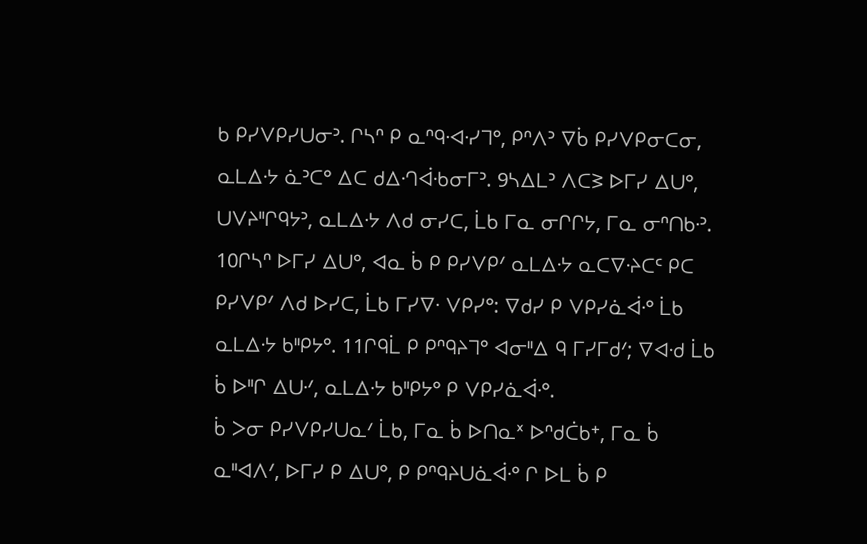ᑲ ᑭᓯᐯᑭᓯᑌᓂᐣ. ᒋᓴᐢ ᑭ ᓇᐢᑫᐧᐊᐧᓯᒣᐤ, ᑭᐢᐱᐣ ᐁᑳ ᑭᓯᐯᑭᓂᑕᓂ, ᓇᒪᐃᐧᔭ ᓈᐣᑕᐤ ᐃᑕ ᑯᐃᐧᒉᐋᐧᑲᓂᒥᐣ. 9ᓴᐃᒪᐣ ᐱᑕᕒ ᐅᒥᓯ ᐃᑌᐤ, ᑌᐯᔨᐦᒋᑫᔭᐣ, ᓇᒪᐃᐧᔭ ᐱᑯ ᓂᓯᑕ, ᒫᑲ ᒥᓇ ᓂᒋᒋᔭ, ᒥᓇ ᓂᐢᑎᑲᐧᐣ. 10ᒋᓴᐢ ᐅᒥᓯ ᐃᑌᐤ, ᐊᓇ ᑳ ᑭ ᑭᓯᐯᑭᐟ ᓇᒪᐃᐧᔭ ᓇᑕᐁᐧᔨᑕᒼ ᑭᑕ ᑭᓯᐯᑭᐟ ᐱᑯ ᐅᓯᑕ, ᒫᑲ ᒥᓯᐁᐧ ᐯᑭᓯᐤ: ᐁᑯᓯ ᑭ ᐯᑭᓯᓈᐋᐧᐤ ᒫᑲ ᓇᒪᐃᐧᔭ ᑲᐦᑭᔭᐤ. 11ᒋᑫᒫ ᑭ ᑭᐢᑫᔨᒣᐤ ᐊᓂᐦᐃ ᑫ ᒥᓯᒥᑯᐟ; ᐁᐊᐧᑯ ᒫᑲ ᑳ ᐅᐦᒋ ᐃᑌᐧᐟ, ᓇᒪᐃᐧᔭ ᑲᐦᑭᔭᐤ ᑭ ᐯᑭᓯᓈᐋᐧᐤ.
ᑳ ᐳᓂ ᑭᓯᐯᑭᓯᑌᓇᐟ ᒫᑲ, ᒥᓇ ᑳ ᐅᑎᓇᕽ ᐅᐢᑯᑖᑲᐩ, ᒥᓇ ᑳ ᓇᐦᐊᐱᐟ, ᐅᒥᓯ ᑭ ᐃᑌᐤ, ᑭ ᑭᐢᑫᔨᑌᓈᐋᐧᐤ ᒋ ᐅᒪ ᑳ ᑭ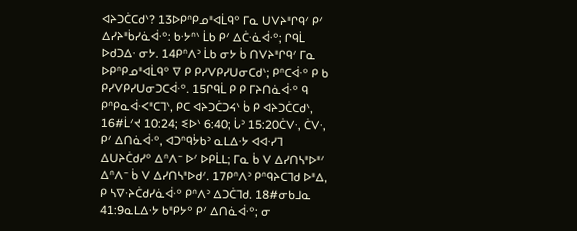ᐊᔨᑐᑖᑕᑯᐠ? 13ᐅᑭᐢᑭᓄᐦᐊᒫᑫᐤ ᒥᓇ ᑌᐯᔨᐦᒋᑫᐟ ᑭᐟ ᐃᓯᔨᐦᑳᓯᓈᐋᐧᐤ: ᑲᐧᔭᐢᐠ ᒫᑲ ᑭᐟ ᐃᑖᐧᓈᐋᐧᐤ; ᒋᑫᒫ ᐅᑯᑐᐃᐧ ᓂᔭ. 14ᑭᐢᐱᐣ ᒫᑲ ᓂᔭ ᑳ ᑎᐯᔨᐦᒋᑫᐟ ᒥᓇ ᐅᑭᐢᑭᓄᐦᐊᒫᑫᐤ ᐁ ᑭ ᑭᓯᐯᑭᓯᑌᓂᑕᑯᐠ; ᑭᐢᑕᐋᐧᐤ ᑭ ᑲ ᑭᓯᐯᑭᓯᑌᓂᑐᑕᐋᐧᐤ. 15ᒋᑫᒫ ᑭ ᑭ ᒥᔨᑎᓈᐋᐧᐤ ᑫ ᑭᐢᑭᓇᐋᐧᐸᐦᑕᒣᐠ, ᑭᑕ ᐊᔨᑐᑖᑐᔦᐠ ᑳ ᑭ ᐊᔨᑐᑖᑕᑯᐠ, 16#ᒫᐟᔪ 10:24; ᓬᐅᐠ 6:40; ᒑᐣ 15:20ᑖᐯᐧ, ᑖᐯᐧ, ᑭᐟ ᐃᑎᓈᐋᐧᐤ, ᐊᑐᐢᑫᔮᑲᐣ ᓇᒪᐃᐧᔭ ᐊᐊᐧᓯᒣ ᐃᑌᔨᑖᑯᓯᐤ ᐃᐢᐱᐨ ᐅᐟ ᐅᑭᒫᒪ; ᒥᓇ ᑳ ᐯ ᐃᓯᑎᓴᐦᐅᐦᐟ ᐃᐢᐱᐨ ᑳ ᐯ ᐃᓯᑎᓴᐦᐅᑯᐟ. 17ᑭᐢᐱᐣ ᑭᐢᑫᔨᑕᒣᑯ ᐅᐦᐃ, ᑭ ᓴᐁᐧᔨᑖᑯᓯᓈᐋᐧᐤ ᑭᐢᐱᐣ ᐃᑐᑖᒣᑯ. 18#ᓂᑲᒧᓇ 41:9ᓇᒪᐃᐧᔭ ᑲᐦᑭᔭᐤ ᑭᐟ ᐃᑎᓈᐋᐧᐤ; ᓂ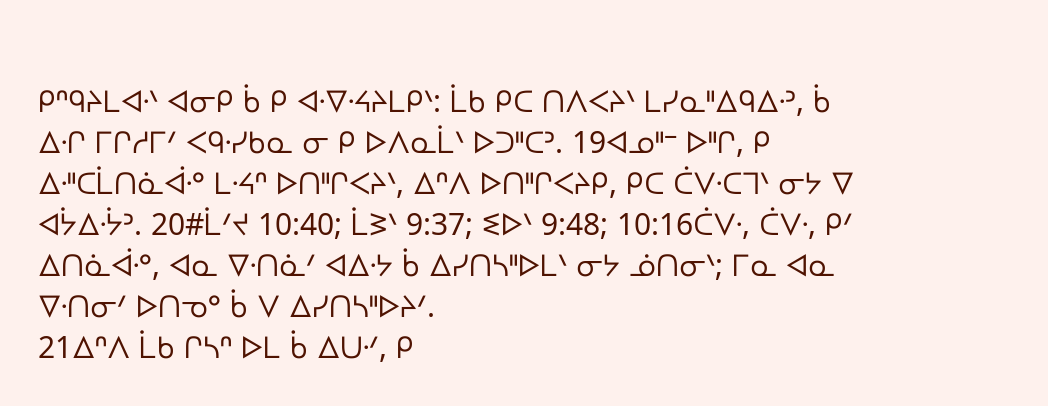ᑭᐢᑫᔨᒪᐊᐧᐠ ᐊᓂᑭ ᑳ ᑭ ᐊᐧᐁᐧᔦᔨᒪᑭᐠ: ᒫᑲ ᑭᑕ ᑎᐱᐸᔨᐠ ᒪᓯᓇᐦᐃᑫᐃᐧᐣ, ᑳ ᐃᐧᒋ ᒥᒋᓱᒥᐟ ᐸᑫᐧᓯᑲᓇ ᓂ ᑭ ᐅᐱᓇᒫᐠ ᐅᑐᐦᑕᐣ. 19ᐊᓄᐦᐨ ᐅᐦᒋ, ᑭ ᐃᐧᐦᑕᒫᑎᓈᐋᐧᐤ ᒪᐧᔦᐢ ᐅᑎᐦᒋᐸᔨᐠ, ᐃᐢᐱ ᐅᑎᐦᒋᐸᔨᑭ, ᑭᑕ ᑖᐯᐧᑕᒣᐠ ᓂᔭ ᐁ ᐊᔮᐃᐧᔮᐣ. 20#ᒫᐟᔪ 10:40; ᒫᕒᐠ 9:37; ᓬᐅᐠ 9:48; 10:16ᑖᐯᐧ, ᑖᐯᐧ, ᑭᐟ ᐃᑎᓈᐋᐧᐤ, ᐊᓇ ᐁᐧᑎᓈᐟ ᐊᐃᐧᔭ ᑳ ᐃᓯᑎᓴᐦᐅᒪᐠ ᓂᔭ ᓅᑎᓂᐠ; ᒥᓇ ᐊᓇ ᐁᐧᑎᓂᐟ ᐅᑎᓀᐤ ᑳ ᐯ ᐃᓯᑎᓴᐦᐅᔨᐟ.
21ᐃᐢᐱ ᒫᑲ ᒋᓴᐢ ᐅᒪ ᑳ ᐃᑌᐧᐟ, ᑭ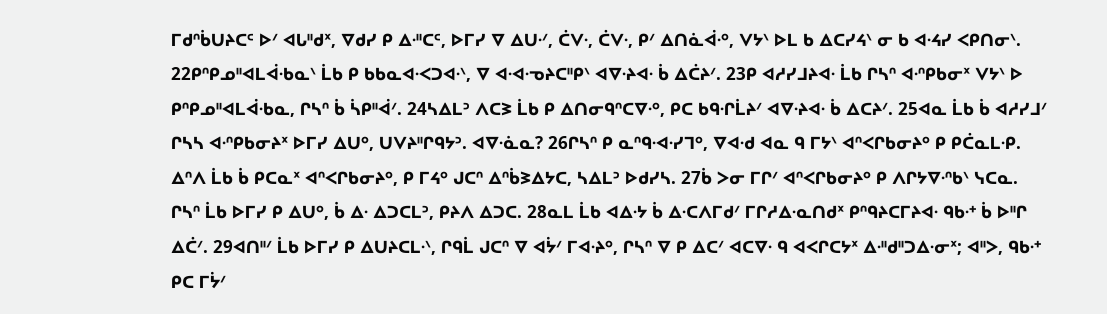ᒥᑯᐢᑳᑌᔨᑕᒼ ᐅᐟ ᐊᒐᐦᑯᕽ, ᐁᑯᓯ ᑭ ᐃᐧᐦᑕᒼ, ᐅᒥᓯ ᐁ ᐃᑌᐧᐟ, ᑖᐯᐧ, ᑖᐯᐧ, ᑭᐟ ᐃᑎᓈᐋᐧᐤ, ᐯᔭᐠ ᐅᒪ ᑲ ᐃᑕᓯᔦᐠ ᓂ ᑲ ᐊᐧᔦᓯ ᐸᑭᑎᓂᐠ. 22ᑭᐢᑭᓄᐦᐊᒪᐋᐧᑲᓇᐠ ᒫᑲ ᑭ ᑲᑲᓇᐊᐧᐸᑐᐊᐧᐠ, ᐁ ᐊᐧᐊᐧᓀᔨᑕᐦᑭᐠ ᐊᐁᐧᔨᐊᐧ ᑳ ᐃᑖᔨᐟ. 23ᑭ ᐊᓱᓯᒧᔨᐊᐧ ᒫᑲ ᒋᓴᐢ ᐊᐧᐢᑭᑲᓂᕽ ᐯᔭᐠ ᐅ ᑭᐢᑭᓄᐦᐊᒪᐋᐧᑲᓇ, ᒋᓴᐢ ᑳ ᓵᑭᐦᐋᐟ. 24ᓴᐃᒪᐣ ᐱᑕᕒ ᒫᑲ ᑭ ᐃᑎᓂᑫᐢᑕᐁᐧᐤ, ᑭᑕ ᑲᑫᐧᒋᒫᔨᐟ ᐊᐁᐧᔨᐊᐧ ᑳ ᐃᑕᔨᐟ. 25ᐊᓇ ᒫᑲ ᑳ ᐊᓱᓯᒧᐟ ᒋᓴᓴ ᐊᐧᐢᑭᑲᓂᔨᕽ ᐅᒥᓯ ᐃᑌᐤ, ᑌᐯᔨᐦᒋᑫᔭᐣ. ᐊᐁᐧᓈᓇ? 26ᒋᓴᐢ ᑭ ᓇᐢᑫᐧᐊᐧᓯᒣᐤ, ᐁᐊᐧᑯ ᐊᓇ ᑫ ᒥᔭᐠ ᐊᐢᐸᒋᑲᓂᔨᐤ ᑭ ᑭᑖᓇᒪᐧᑭ. ᐃᐢᐱ ᒫᑲ ᑳ ᑭᑕᓇᕽ ᐊᐢᐸᒋᑲᓂᔨᐤ, ᑭ ᒥᔦᐤ ᒍᑕᐢ ᐃᐢᑳᕒᐃᔭᑕ, ᓴᐃᒪᐣ ᐅᑯᓯᓴ. 27ᑳ ᐳᓂ ᒥᒋᐟ ᐊᐢᐸᒋᑲᓂᔨᐤ ᑭ ᐱᒋᔭᐁᐧᐢᑲᐠ ᓭᑕᓇ. ᒋᓴᐢ ᒫᑲ ᐅᒥᓯ ᑭ ᐃᑌᐤ, ᑳ ᐃᐧ ᐃᑐᑕᒪᐣ, ᑭᔨᐱ ᐃᑐᑕ. 28ᓇᒪ ᒫᑲ ᐊᐃᐧᔭ ᑳ ᐃᐧᑕᐱᒥᑯᐟ ᒥᒋᓱᐃᐧᓇᑎᑯᕽ ᑭᐢᑫᔨᑕᒥᔨᐊᐧ ᑫᑲᐧᐩ ᑳ ᐅᐦᒋ ᐃᑖᐟ. 29ᐊᑎᐦᐟ ᒫᑲ ᐅᒥᓯ ᑭ ᐃᑌᔨᑕᒪᐧᐠ, ᒋᑫᒫ ᒍᑕᐢ ᐁ ᐊᔮᐟ ᒥᐊᐧᔨᐤ, ᒋᓴᐢ ᐁ ᑭ ᐃᑕᐟ ᐊᑕᐁᐧ ᑫ ᐊᐸᒋᑕᔭᕽ ᐃᐧᐦᑯᐦᑐᐃᐧᓂᕽ; ᐊᐦᐳ, ᑫᑲᐧᐩ ᑭᑕ ᒥᔮᐟ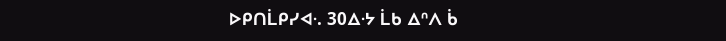ᐅᑭᑎᒫᑭᓯᐊᐧ. 30ᐃᐧᔭ ᒫᑲ ᐃᐢᐱ ᑳ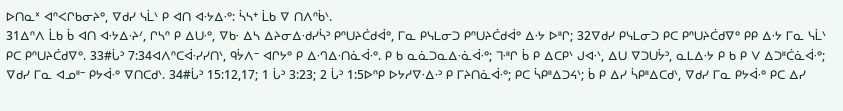ᐅᑎᓇᕽ ᐊᐢᐸᒋᑲᓂᔨᐤ, ᐁᑯᓯ ᓭᒫᐠ ᑭ ᐊᑎ ᐊᐧᔭᐃᐧᐤ: ᓵᓴᐩ ᒫᑲ ᐁ ᑎᐱᐢᑳᐠ.
31ᐃᐢᐱ ᒫᑲ ᑳ ᐊᑎ ᐊᐧᔭᐃᐧᔨᐟ, ᒋᓴᐢ ᑭ ᐃᑌᐧᐤ, ᐁᑲᐧ ᐃᓴ ᐃᔨᓂᐃᐧᑯᓯᓵᐣ ᑭᐢᑌᔨᑖᑯᐋᐤ, ᒥᓇ ᑭᓭᒪᓂᑐ ᑭᐢᑌᔨᑖᑯᐋᐤ ᐃᐧᔭ ᐅᐦᒋ; 32ᐁᑯᓯ ᑭᓭᒪᓂᑐ ᑭᑕ ᑭᐢᑌᔨᑖᑯᐁᐤ ᑭᑭ ᐃᐧᔭ ᒥᓇ ᓭᒫᐠ ᑭᑕ ᑭᐢᑌᔨᑖᑯᐁᐤ. 33#ᒑᐣ 7:34ᐊᐱᐢᑕᐋᐧᓯᓯᑎᐠ, ᑫᔮᐱᐨ ᐊᒋᔭᐤ ᑭ ᐃᐧᒉᐃᐧᑎᓈᐋᐧᐤ. ᑭ ᑲ ᓇᓈᑐᓇᐃᐧᓈᐋᐧᐤ; ᒣᐧᐦᒋ ᑳ ᑭ ᐃᑕᑭᐠ ᒍᐊᐧᐠ, ᐃᑌ ᐁᑐᑌᔮᐣ, ᓇᒪᐃᐧᔭ ᑭ ᑲ ᑭ ᐯ ᐃᑐᐦᑖᓈᐋᐧᐤ; ᐁᑯᓯ ᒥᓇ ᐊᓄᐦᐨ ᑭᔭᐋᐧᐤ ᐁᑎᑕᑯᐠ. 34#ᒑᐣ 15:12,17; 1 ᒑᐣ 3:23; 2 ᒑᐣ 1:5ᐅᐢᑭ ᐅᔭᓱᐁᐧᐃᐧᐣ ᑭ ᒥᔨᑎᓈᐋᐧᐤ; ᑭᑕ ᓵᑭᐦᐃᑐᔦᐠ; ᑳ ᑭ ᐃᓯ ᓵᑭᐦᐃᑕᑯᐠ, ᐁᑯᓯ ᒥᓇ ᑭᔭᐋᐧᐤ ᑭᑕ ᐃᓯ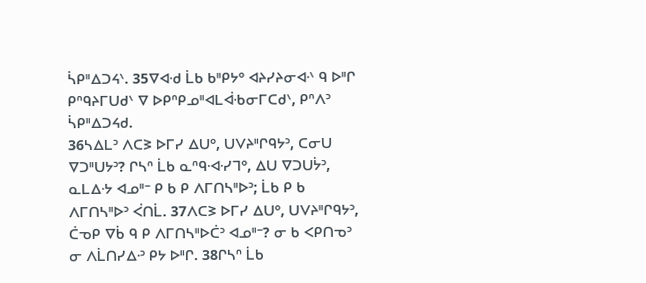ᓵᑭᐦᐃᑐᔦᐠ. 35ᐁᐊᐧᑯ ᒫᑲ ᑲᐦᑭᔭᐤ ᐊᔨᓯᔨᓂᐊᐧᐠ ᑫ ᐅᐦᒋ ᑭᐢᑫᔨᒥᑌᑯᐠ ᐁ ᐅᑭᐢᑭᓄᐦᐊᒪᐋᐧᑲᓂᒥᑕᑯᐠ, ᑭᐢᐱᐣ ᓵᑭᐦᐃᑐᔦᑯ.
36ᓴᐃᒪᐣ ᐱᑕᕒ ᐅᒥᓯ ᐃᑌᐤ, ᑌᐯᔨᐦᒋᑫᔭᐣ, ᑕᓂᑌ ᐁᑐᐦᑌᔭᐣ? ᒋᓴᐢ ᒫᑲ ᓇᐢᑫᐧᐊᐧᓯᒣᐤ, ᐃᑌ ᐁᑐᑌᔮᐣ, ᓇᒪᐃᐧᔭ ᐊᓄᐦᐨ ᑭ ᑲ ᑭ ᐱᒥᑎᓴᐦᐅᐣ; ᒫᑲ ᑭ ᑲ ᐱᒥᑎᓴᐦᐅᐣ ᐹᑎᒫ. 37ᐱᑕᕒ ᐅᒥᓯ ᐃᑌᐤ, ᑌᐯᔨᐦᒋᑫᔭᐣ, ᑖᓀᑭ ᐁᑳ ᑫ ᑭ ᐱᒥᑎᓴᐦᐅᑖᐣ ᐊᓄᐦᐨ? ᓂ ᑲ ᐸᑭᑎᓀᐣ ᓂ ᐱᒫᑎᓯᐃᐧᐣ ᑭᔭ ᐅᐦᒋ. 38ᒋᓴᐢ ᒫᑲ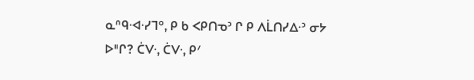ᓇᐢᑫᐧᐊᐧᓯᒣᐤ, ᑭ ᑲ ᐸᑭᑎᓀᐣ ᒋ ᑭ ᐱᒫᑎᓯᐃᐧᐣ ᓂᔭ ᐅᐦᒋ? ᑖᐯᐧ, ᑖᐯᐧ, ᑭᐟ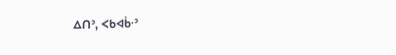ᐃᑎᐣ, ᐸᑲᐊᑳᐧᐣ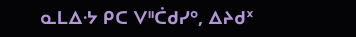ᓇᒪᐃᐧᔭ ᑭᑕ ᐯᐦᑖᑯᓯᐤ, ᐃᔨᑯᕽ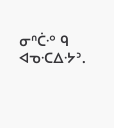ᓂᐢᑖᐧᐤ ᑫ ᐊᓀᐧᑕᐃᐧᔭᐣ.